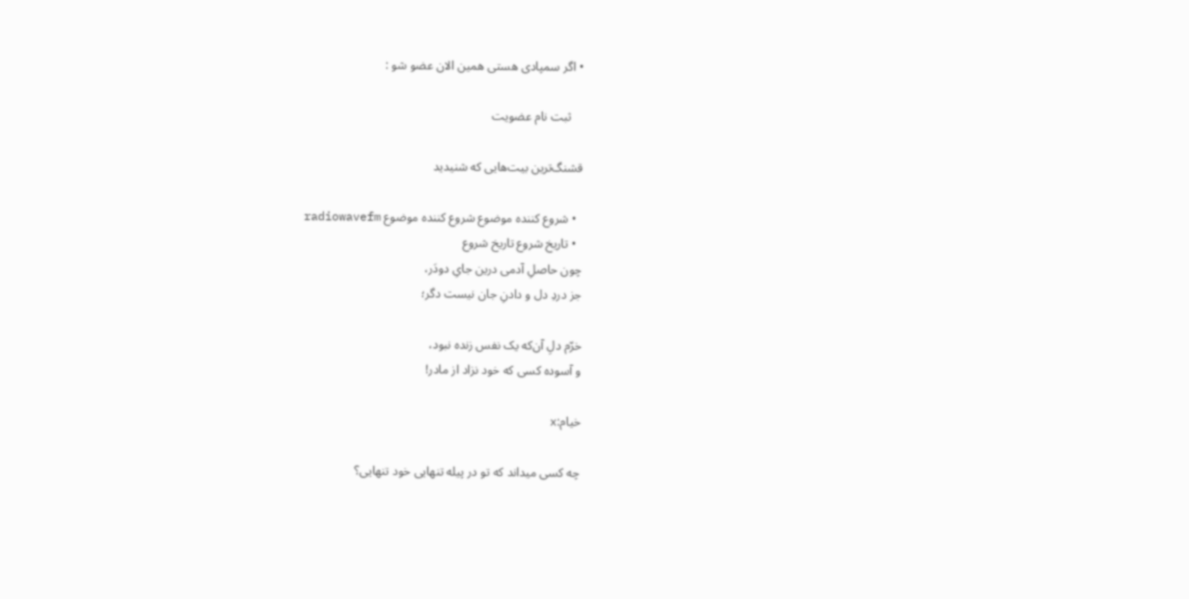• اگر سمپادی هستی همین الان عضو شو :

    ثبت نام عضویت

قشنگ‌ترین بیت‌هایی که شنیدید

  • شروع کننده موضوع شروع کننده موضوع radiowavefm
  • تاریخ شروع تاریخ شروع
چون حاصلِ آدمی درین جایِ دودَر،
جز دردِ دل و دادنِ جان نیست دگر؛

خرّم دلِ آن‌که یک نفس زنده نبود،
و آسوده کسی‌ که خود نزاد از مادر!

خیام:x

چه کسی میداند که تو در پیله تنهایی خود تنهایی؟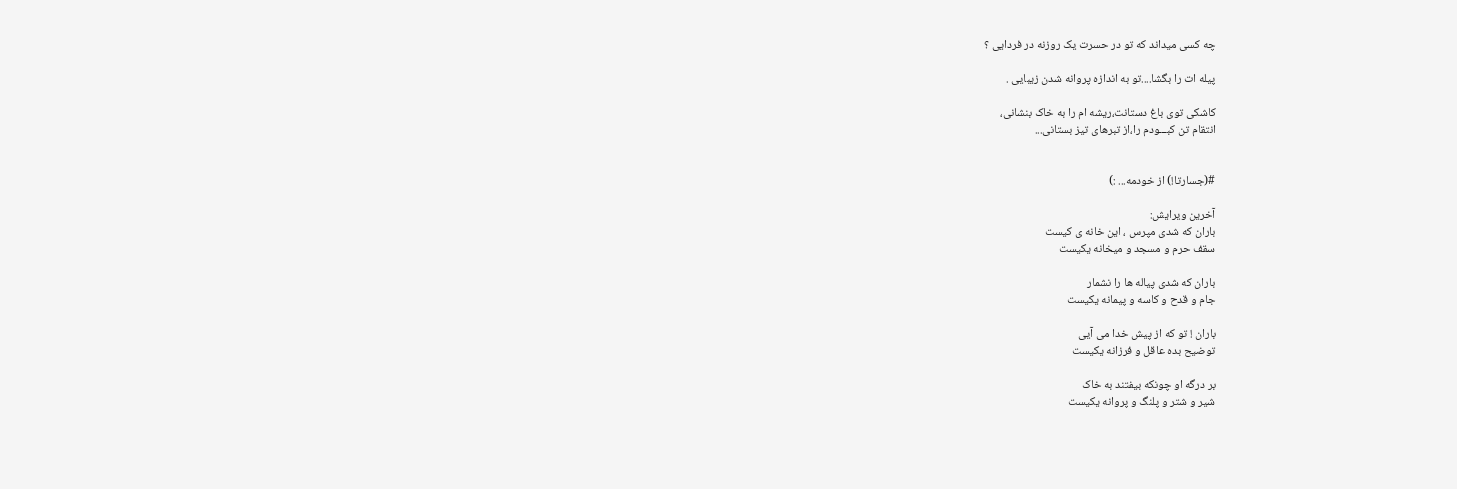چه کسی میداند که تو در حسرت یک روزنه در فردایی ؟

پیله ات را بگشا....تو به اندازه پروانه شدن زیبایی .

کاشکی توی باغ دستانت،ریشه ام را به خاک بنشانی،
انتقام تن کبـــودم را،از تبرهای تیز بستانی...


#(جسارتا!) از خودمه... :)

آخرین ویرایش:
باران که شدی مپرس ، این خانه ی کیست
سقف حرم و مسجد و میخانه یکیست

باران که شدی پیاله ها را نشمار
جام و قدح و کاسه و پیمانه یکیست

باران ! تو که از پیش خدا می آیی
توضیح بده عاقل و فرزانه یکیست

بر درگه او چونکه بیفتند به خاک
شیر و شتر و پلنگ و پروانه یکیست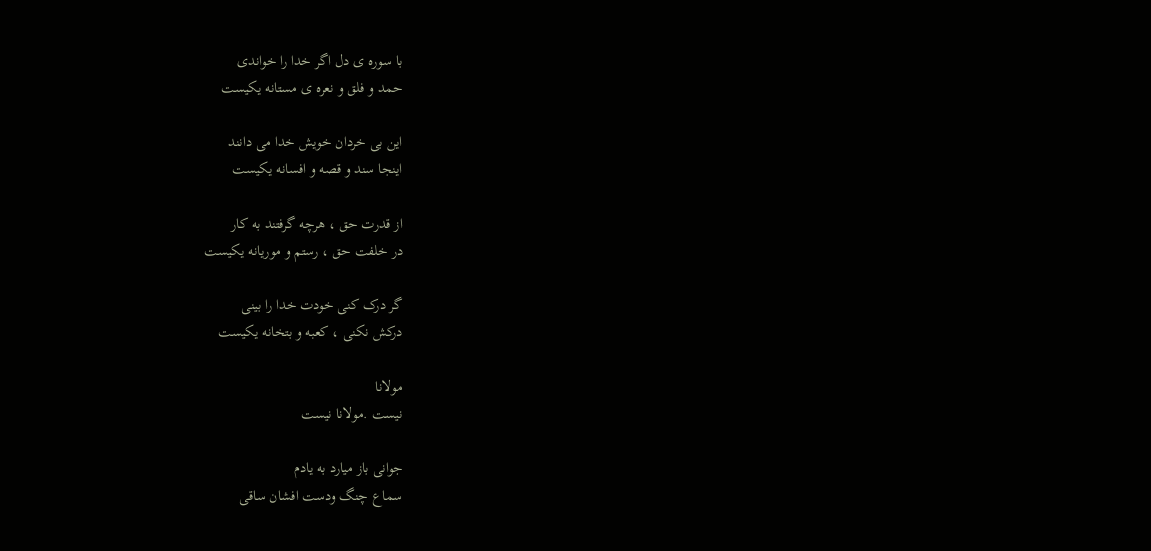با سوره ی دل اگر خدا را خواندی
حمد و فلق و نعره ی مستانه یکیست

این بی خردان خویش خدا می دانند
اینجا سند و قصه و افسانه یکیست

از قدرت حق ، هرچه گرفتند به کار
در خلفت حق ، رستم و موریانه یکیست

گر درک کنی خودت خدا را بینی
درکش نکنی ، کعبه و بتخانه یکیست

مولانا
نیست .مولانا نیست

جوانی باز میارد به یادم
سماع چنگ ودست افشان ساقی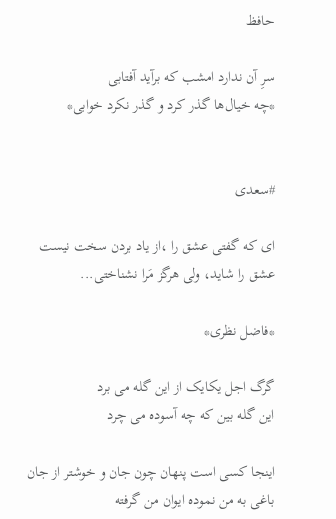حافظ

سرِ آن ندارد امشب که برآید آفتابی
*چه خیال‌ها گذر کرد و گذر نکرد خوابی*


#سعدی

ای که گفتی عشق را ،از یاد بردن سخت نیست
عشق را شاید، ولی هرگز مَرا نشناختی...

*فاضل نظری*

گرگ اجل یکایک از این گله می برد
این گله بین که چه آسوده می چرد

اینجا کسی است پنهان چون جان و خوشتر از جان
باغی به من نموده ایوان من گرفته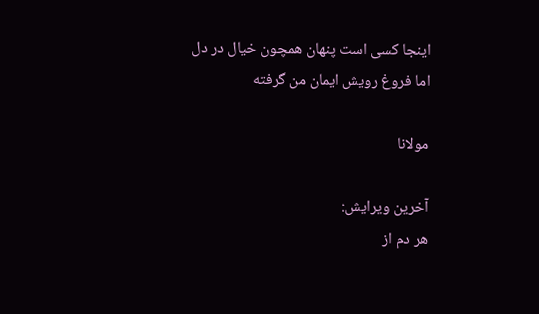اینجا کسی است پنهان همچون خیال در دل
اما فروغ رویش ایمان من گرفته

مولانا

آخرین ویرایش:
هر دم از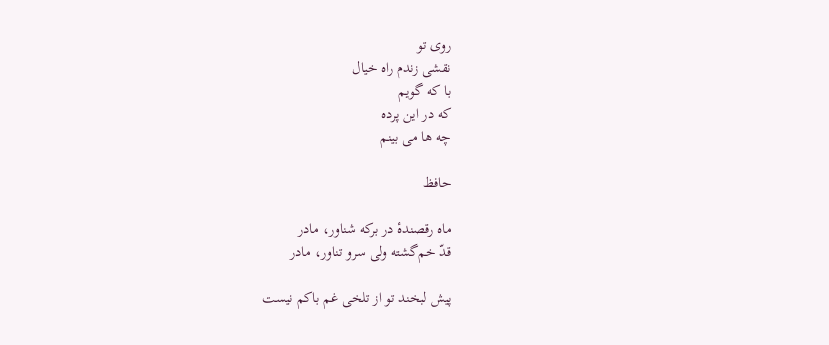روی تو
نقشی زندم راه خیال
با که گویم
که در این پرده
چه ها می بینم

حافظ

ماه رقصندهٔ در برکه شناور، مادر
قدّ خم‌گشته ولی سرو تناور، مادر

پیش لبخند تو از تلخی غم باکم نیست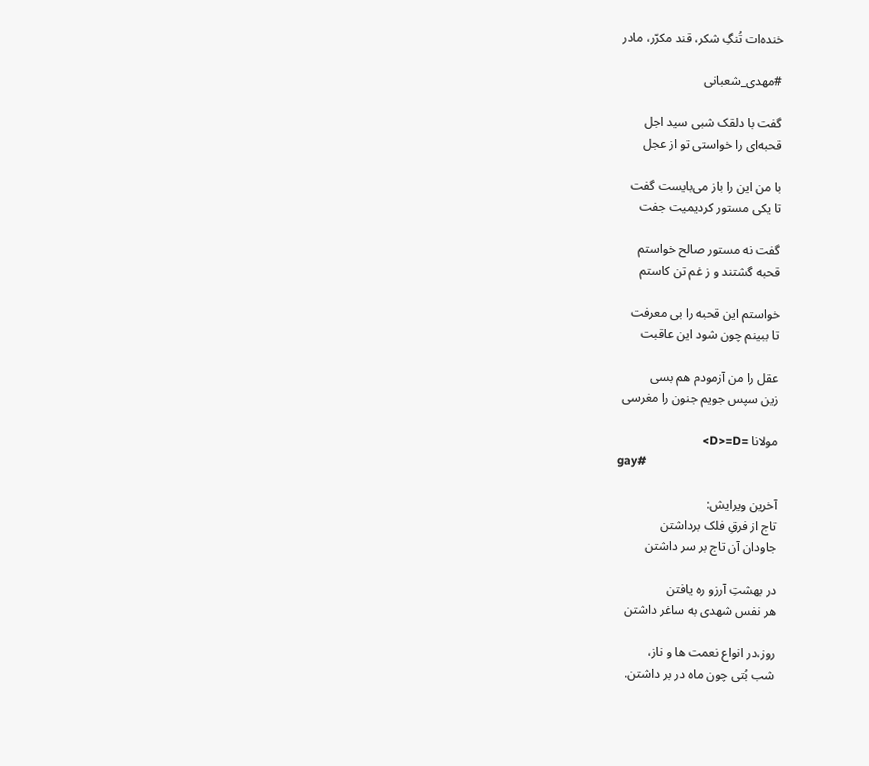خنده‌ات تُنگِ شکر، قند مکرّر، مادر

#مهدی_شعبانی

گفت با دلقک شبی سید اجل
قحبه‌ای را خواستی تو از عجل

با من این را باز می‌بایست گفت
تا یکی مستور کردیمیت جفت

گفت نه مستور صالح خواستم
قحبه گشتند و ز غم تن کاستم

خواستم این قحبه را بی معرفت
تا ببینم چون شود این عاقبت

عقل را من آزمودم هم بسی
زین سپس جویم جنون را مغرسی

مولانا =D>=D>
gay#

آخرین ویرایش:
تاج از فرقِ فلک برداشتن
جاودان آن تاج بر سر داشتن

در بهشتِ آرزو ره یافتن
هر نفس شهدی به ساغر داشتن

روز،در انواع نعمت ها و ناز،
شب بُتی چون ماه در بر داشتن.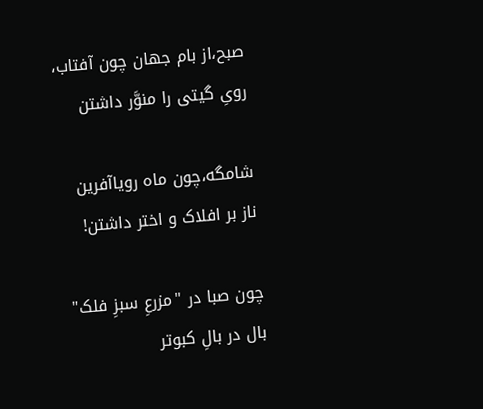صبح،از بام جهان چون آفتاب،
رویِ گیتی را منوَّر داشتن

شامگه،چون ماه رویاآفرین
ناز بر افلاک و اختر داشتن!

چون صبا در "مزرعِ سبزِ فلک"
بال در بالِ کبوتر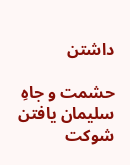داشتن

حشمت و جاهِ سلیمان یافتن
شوکت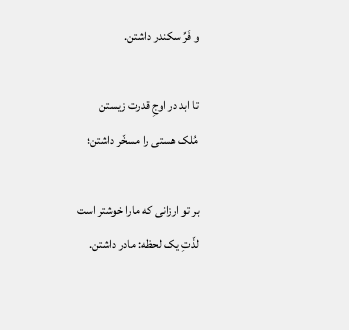و فَرِّ سکندر داشتن.

تا ابد در اوجِ قدرت زیستن
مُلک هستی را مسخّر داشتن؛

بر تو ارزانی که مارا خوشتر است
لذّتِ یک لحظه: مادر داشتن.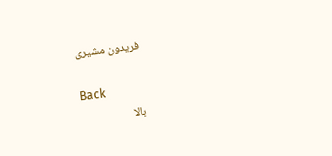فریدون مشیری

Back
بالا